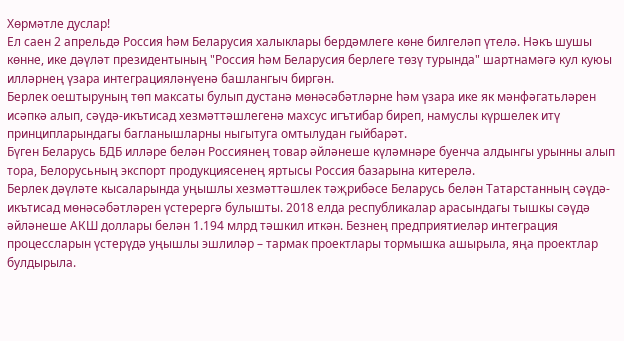Хөрмәтле дуслар!
Ел саен 2 апрельдә Россия һәм Беларусия халыклары бердәмлеге көне билгеләп үтелә. Нәкъ шушы көнне, ике дәүләт президентының "Россия һәм Беларусия берлеге төзү турында" шартнамәгә кул куюы илләрнең үзара интеграцияләнүенә башлангыч биргән.
Берлек оештыруның төп максаты булып дустанә мөнәсәбәтләрне һәм үзара ике як мәнфәгатьләрен исәпкә алып, сәүдә-икътисад хезмәттәшлегенә махсус игътибар биреп, намуслы күршелек итү принципларындагы багланышларны ныгытуга омтылудан гыйбарәт.
Бүген Беларусь БДБ илләре белән Россиянең товар әйләнеше күләмнәре буенча алдынгы урынны алып тора, Белорусьның экспорт продукциясенең яртысы Россия базарына китерелә.
Берлек дәүләте кысаларында уңышлы хезмәттәшлек тәҗрибәсе Беларусь белән Татарстанның сәүдә-икътисад мөнәсәбәтләрен үстерергә булышты. 2018 елда республикалар арасындагы тышкы сәүдә әйләнеше АКШ доллары белән 1.194 млрд тәшкил иткән. Безнең предприятиеләр интеграция процессларын үстерүдә уңышлы эшлиләр – тармак проектлары тормышка ашырыла, яңа проектлар булдырыла.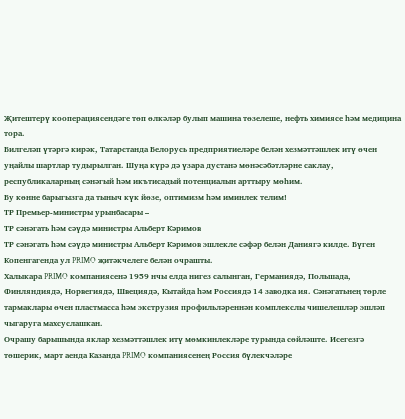Җитештерү кооперациясендәге төп өлкәләр булып машина төзелеше, нефть химиясе һәм медицина тора.
Билгеләп үтәргә кирәк, Татарстанда Белорусь предприятиеләре белән хезмәттәшлек итү өчен уңайлы шартлар тудырылган. Шуңа күрә дә үзара дустанә мөнәсәбәтләрне саклау, республикаларның сәнәгый һәм икътисадый потенциалын арттыру мөһим.
Бу көнне барыгызга да тыныч күк йөзе, оптимизм һәм иминлек телим!
ТР Премьер-министры урынбасары –
ТР сәнәгать һәм сәүдә министры Альберт Кәримов
ТР сәнәгать һәм сәүдә министры Альберт Кәримов эшлекле сәфәр белән Даниягә килде. Бүген Копенгагенда ул PRIMO җитәкчелеге белән очрашты.
Халыкара PRIMO компаниясенә 1959 нчы елда нигез салынган, Германиядә, Польшада, Финляндиядә, Норвегиядә, Швециядә, Кытайда һәм Россиядә 14 заводка ия. Сәнәгатьнең төрле тармаклары өчен пластмасса һәм экструзия профильләреннән комплекслы чишелешләр эшләп чыгаруга махсуслашкан.
Очрашу барышында яклар хезмәттәшлек итү мөмкинлекләре турында сөйләште. Исегезгә төшерик, март аенда Казанда PRIMO компаниясенең Россия бүлекчәләре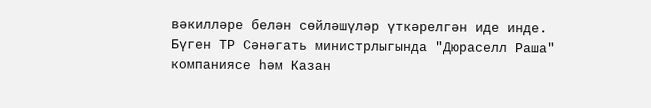вәкилләре белән сөйләшүләр үткәрелгән иде инде.
Бүген ТР Сәнәгать министрлыгында "Дюраселл Раша" компаниясе һәм Казан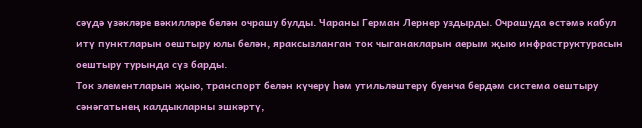сәүдә үзәкләре вәкилләре белән очрашу булды. Чараны Герман Лернер уздырды. Очрашуда өстәмә кабул итү пунктларын оештыру юлы белән, яраксызланган ток чыганакларын аерым җыю инфраструктурасын оештыру турында сүз барды.
Ток элементларын җыю, транспорт белән күчерү һәм утильләштерү буенча бердәм система оештыру сәнәгатьнең калдыкларны эшкәртү,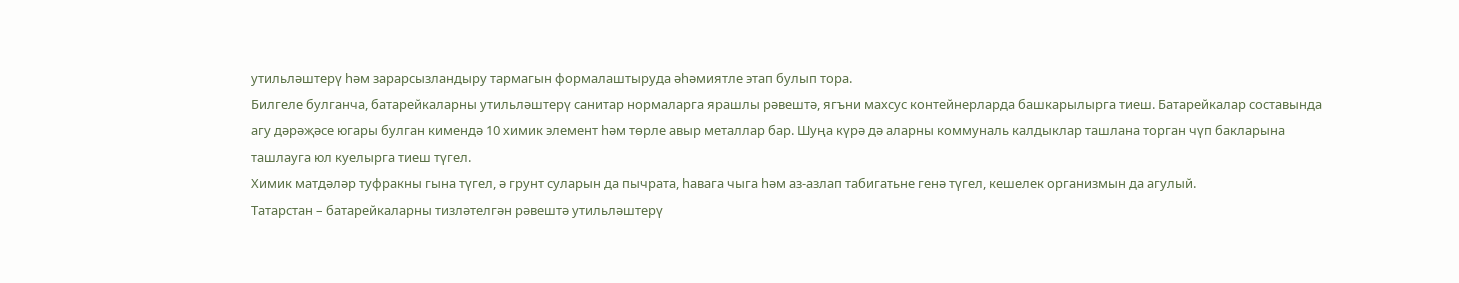утильләштерү һәм зарарсызландыру тармагын формалаштыруда әһәмиятле этап булып тора.
Билгеле булганча, батарейкаларны утильләштерү санитар нормаларга ярашлы рәвештә, ягъни махсус контейнерларда башкарылырга тиеш. Батарейкалар составында агу дәрәҗәсе югары булган кимендә 10 химик элемент һәм төрле авыр металлар бар. Шуңа күрә дә аларны коммуналь калдыклар ташлана торган чүп бакларына ташлауга юл куелырга тиеш түгел.
Химик матдәләр туфракны гына түгел, ә грунт суларын да пычрата, һавага чыга һәм аз-азлап табигатьне генә түгел, кешелек организмын да агулый.
Татарстан – батарейкаларны тизләтелгән рәвештә утильләштерү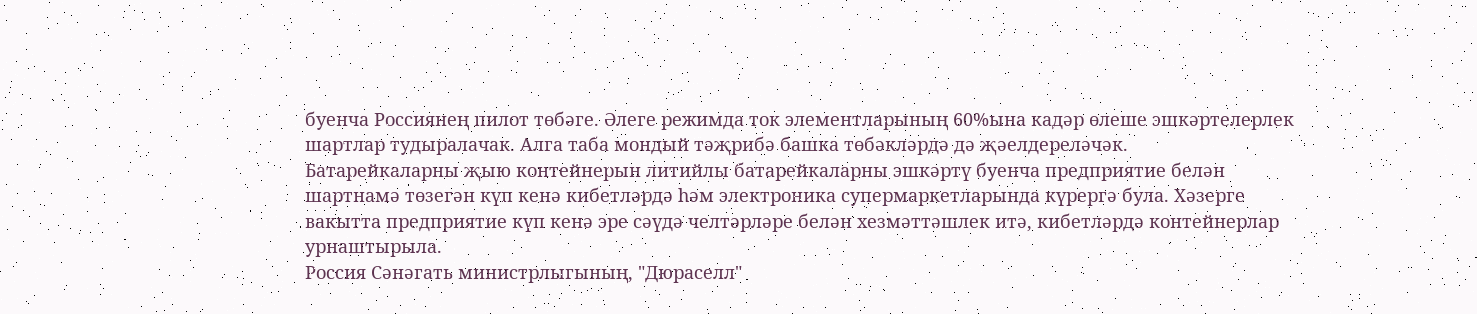буенча Россиянең пилот төбәге. Әлеге режимда ток элементларының 60%ына кадәр өлеше эшкәртелерлек шартлар тудыралачак. Алга таба мондый тәҗрибә башка төбәкләрдә дә җәелдереләчәк.
Батарейкаларны җыю контейнерын литийлы батарейкаларны эшкәртү буенча предприятие белән шартнамә төзегән күп кенә кибетләрдә һәм электроника супермаркетларында күрергә була. Хәзерге вакытта предприятие күп кенә эре сәүдә челтәрләре белән хезмәттәшлек итә, кибетләрдә контейнерлар урнаштырыла.
Россия Сәнәгать министрлыгының, "Дюраселл"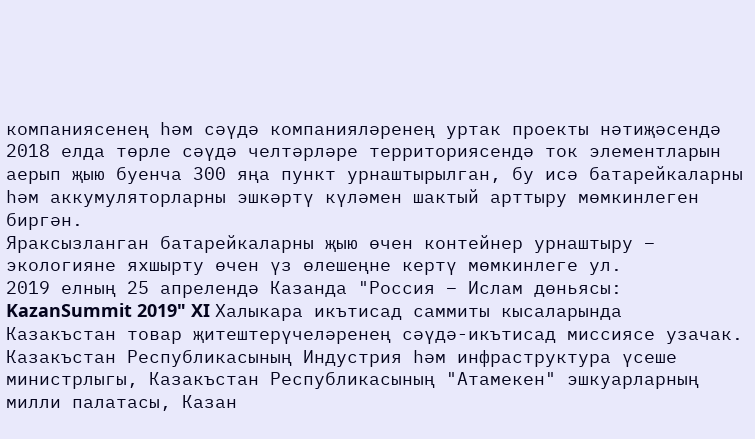компаниясенең һәм сәүдә компанияләренең уртак проекты нәтиҗәсендә 2018 елда төрле сәүдә челтәрләре территориясендә ток элементларын аерып җыю буенча 300 яңа пункт урнаштырылган, бу исә батарейкаларны һәм аккумуляторларны эшкәртү күләмен шактый арттыру мөмкинлеген биргән.
Яраксызланган батарейкаларны җыю өчен контейнер урнаштыру – экологияне яхшырту өчен үз өлешеңне кертү мөмкинлеге ул.
2019 елның 25 апрелендә Казанда "Россия – Ислам дөньясы: KazanSummit 2019" XI Халыкара икътисад саммиты кысаларында Казакъстан товар җитештерүчеләренең сәүдә-икътисад миссиясе узачак.
Казакъстан Республикасының Индустрия һәм инфраструктура үсеше министрлыгы, Казакъстан Республикасының "Атамекен" эшкуарларның милли палатасы, Казан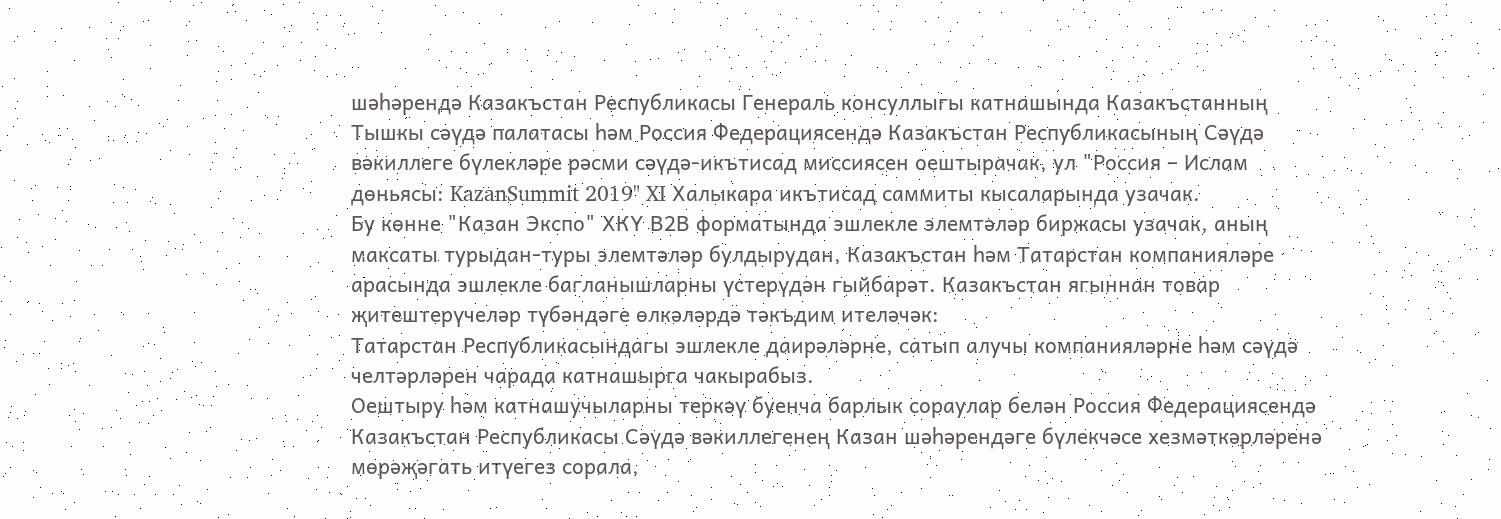шәһәрендә Казакъстан Республикасы Генераль консуллыгы катнашында Казакъстанның Тышкы сәүдә палатасы һәм Россия Федерациясендә Казакъстан Республикасының Сәүдә вәкиллеге бүлекләре рәсми сәүдә-икътисад миссиясен оештырачак, ул "Россия – Ислам дөньясы: KazanSummit 2019" XI Халыкара икътисад саммиты кысаларында узачак.
Бу көнне "Казан Экспо" ХКҮ В2В форматында эшлекле элемтәләр биржасы узачак, аның максаты турыдан-туры элемтәләр булдырудан, Казакъстан һәм Татарстан компанияләре арасында эшлекле багланышларны үстерүдән гыйбарәт. Казакъстан ягыннан товар җитештерүчеләр түбәндәге өлкәләрдә тәкъдим ителәчәк:
Татарстан Республикасындагы эшлекле даирәләрне, сатып алучы компанияләрне һәм сәүдә челтәрләрен чарада катнашырга чакырабыз.
Оештыру һәм катнашучыларны теркәү буенча барлык сораулар белән Россия Федерациясендә Казакъстан Республикасы Сәүдә вәкиллегенең Казан шәһәрендәге бүлекчәсе хезмәткәрләренә мөрәҗәгать итүегез сорала,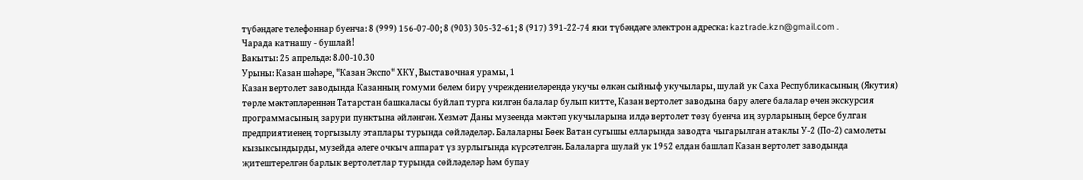түбәндәге телефоннар буенча: 8 (999) 156-07-00; 8 (903) 305-32-61; 8 (917) 391-22-74 яки түбәндәге электрон адреска: kaztrade.kzn@gmail.com .
Чарада катнашу - бушлай!
Вакыты: 25 апрельдә: 8.00-10.30
Урыны: Казан шәһәре, "Казан Экспо" ХКҮ, Выставочная урамы, 1
Казан вертолет заводында Казанның гомуми белем бирү учреждениеләрендә укучы өлкән сыйныф укучылары, шулай ук Саха Республикасының (Якутия) төрле мәктәпләреннән Татарстан башкаласы буйлап турга килгән балалар булып китте, Казан вертолет заводына бару әлеге балалар өчен экскурсия программасының зарури пунктына әйләнгән. Хезмәт Даны музеенда мәктәп укучыларына илдә вертолет төзү буенча иң зурларының берсе булган предприятиенең торгызылу этаплары турында сөйләделәр. Балаларны Бөек Ватан сугышы елларында заводта чыгарылган атаклы У-2 (По-2) самолеты кызыксындырды, музейда әлеге очкыч аппарат үз зурлыгында күрсәтелгән. Балаларга шулай ук 1952 елдан башлап Казан вертолет заводында җитештерелгән барлык вертолетлар турында сөйләделәр һәм бупау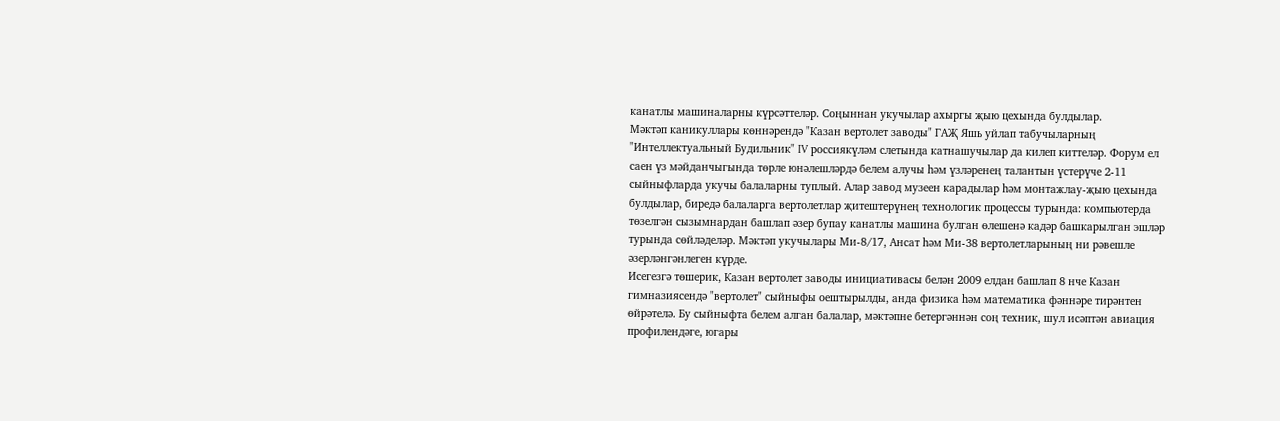канатлы машиналарны күрсәттеләр. Соңыннан укучылар ахыргы җыю цехында булдылар.
Мәктәп каникуллары көннәрендә "Казан вертолет заводы" ГАҖ Яшь уйлап табучыларның "Интеллектуальный Будильник" IV россиякүләм слетында катнашучылар да килеп киттеләр. Форум ел саен үз мәйданчыгында төрле юнәлешләрдә белем алучы һәм үзләренең талантын үстерүче 2-11 сыйныфларда укучы балаларны туплый. Алар завод музеен карадылар һәм монтажлау-җыю цехында булдылар, биредә балаларга вертолетлар җитештерүнең технологик процессы турында: компьютерда төзелгән сызымнардан башлап әзер бупау канатлы машина булган өлешенә кадәр башкарылган эшләр турында сөйләделәр. Мәктәп укучылары Ми-8/17, Ансат һәм Ми-38 вертолетларының ни рәвешле әзерләнгәнлеген күрде.
Исегезгә төшерик, Казан вертолет заводы инициативасы белән 2009 елдан башлап 8 нче Казан гимназиясендә "вертолет" сыйныфы оештырылды, анда физика һәм математика фәннәре тирәнтен өйрәтелә. Бу сыйныфта белем алган балалар, мәктәпне бетергәннән соң техник, шул исәптән авиация профилендәге, югары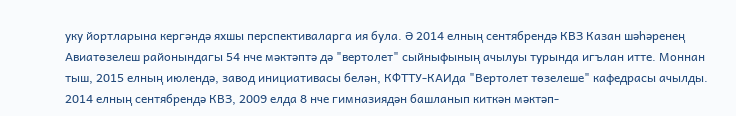уку йортларына кергәндә яхшы перспективаларга ия була. Ә 2014 елның сентябрендә КВЗ Казан шәһәренең Авиатөзелеш районындагы 54 нче мәктәптә дә "вертолет" сыйныфының ачылуы турында игълан итте. Моннан тыш, 2015 елның июлендә, завод инициативасы белән, КФТТУ-КАИда "Вертолет төзелеше" кафедрасы ачылды.
2014 елның сентябрендә КВЗ, 2009 елда 8 нче гимназиядән башланып киткән мәктәп-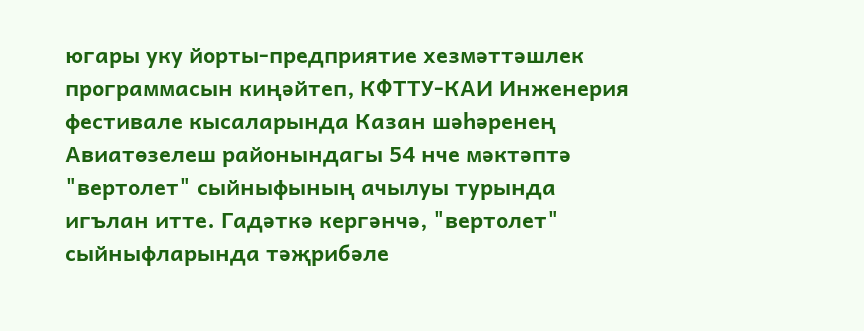югары уку йорты-предприятие хезмәттәшлек программасын киңәйтеп, КФТТУ-КАИ Инженерия фестивале кысаларында Казан шәһәренең Авиатөзелеш районындагы 54 нче мәктәптә "вертолет" сыйныфының ачылуы турында игълан итте. Гадәткә кергәнчә, "вертолет" сыйныфларында тәҗрибәле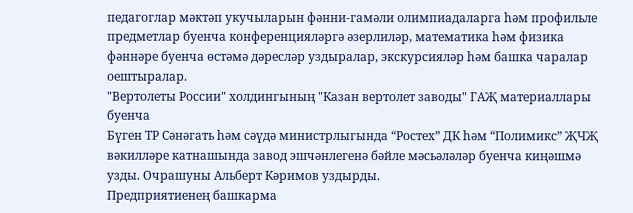педагоглар мәктәп укучыларын фәнни-гамәли олимпиадаларга һәм профильле предметлар буенча конференцияләргә әзерлиләр, математика һәм физика фәннәре буенча өстәмә дәресләр уздыралар, экскурсияләр һәм башка чаралар оештыралар.
"Вертолеты России" холдингының "Казан вертолет заводы" ГАҖ материаллары буенча
Бүген ТР Сәнәгать һәм сәүдә министрлыгында “Ростех” ДК һәм “Полимикс” ҖЧҖ вәкилләре катнашында завод эшчәнлегенә бәйле мәсьәләләр буенча киңәшмә узды. Очрашуны Альберт Кәримов уздырды.
Предприятиенең башкарма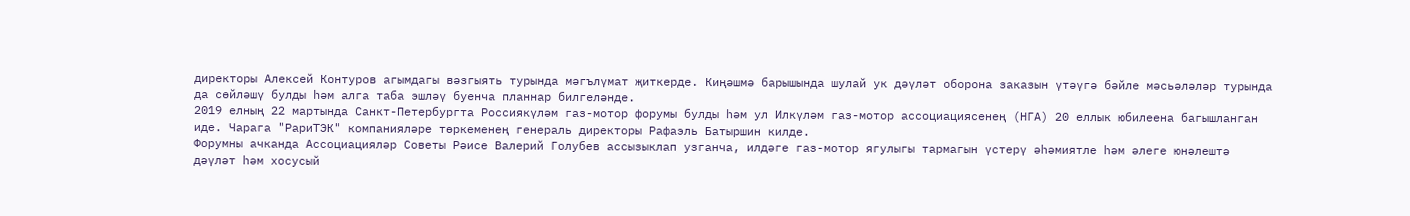директоры Алексей Контуров агымдагы вәзгыять турында мәгълүмат җиткерде. Киңәшмә барышында шулай ук дәүләт оборона заказын үтәүгә бәйле мәсьәләләр турында да сөйләшү булды һәм алга таба эшләү буенча планнар билгеләнде.
2019 елның 22 мартында Санкт-Петербургта Россиякүләм газ-мотор форумы булды һәм ул Илкүләм газ-мотор ассоциациясенең (НГА) 20 еллык юбилеена багышланган иде. Чарага "РариТЭК" компанияләре төркеменең генераль директоры Рафаэль Батыршин килде.
Форумны ачканда Ассоциацияләр Советы Рәисе Валерий Голубев ассызыклап узганча, илдәге газ-мотор ягулыгы тармагын үстерү әһәмиятле һәм әлеге юнәлештә дәүләт һәм хосусый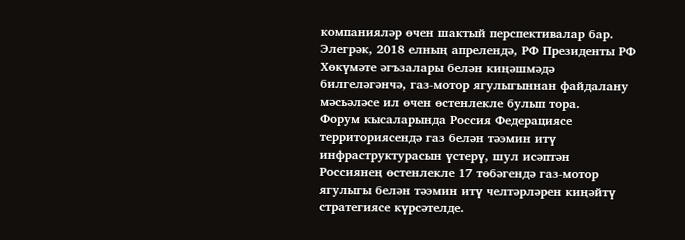компанияләр өчен шактый перспективалар бар. Элегрәк, 2018 елның апрелендә, РФ Президенты РФ Хөкүмәте әгъзалары белән киңәшмәдә билгеләгәнчә, газ-мотор ягулыгыннан файдалану мәсьәләсе ил өчен өстенлекле булып тора.
Форум кысаларында Россия Федерациясе территориясендә газ белән тәэмин итү инфраструктурасын үстерү, шул исәптән Россиянең өстенлекле 17 төбәгендә газ-мотор ягулыгы белән тәэмин итү челтәрләрен киңәйтү стратегиясе күрсәтелде.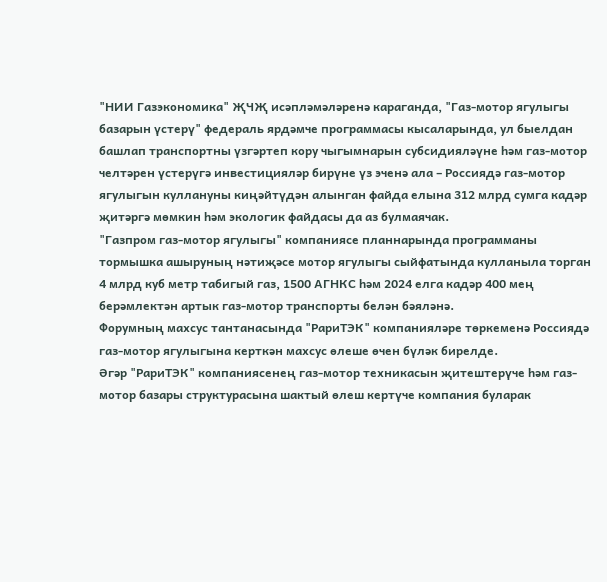"НИИ Газэкономика" ҖЧҖ исәпләмәләренә караганда, "Газ-мотор ягулыгы базарын үстерү" федераль ярдәмче программасы кысаларында, ул быелдан башлап транспортны үзгәртеп кору чыгымнарын субсидияләүне һәм газ-мотор челтәрен үстерүгә инвестицияләр бирүне үз эченә ала – Россиядә газ-мотор ягулыгын куллануны киңәйтүдән алынган файда елына 312 млрд сумга кадәр җитәргә мөмкин һәм экологик файдасы да аз булмаячак.
"Газпром газ-мотор ягулыгы" компаниясе планнарында программаны тормышка ашыруның нәтиҗәсе мотор ягулыгы сыйфатында кулланыла торган 4 млрд куб метр табигый газ, 1500 АГНКС һәм 2024 елга кадәр 400 мең берәмлектән артык газ-мотор транспорты белән бәяләнә.
Форумның махсус тантанасында "РариТЭК" компанияләре төркеменә Россиядә газ-мотор ягулыгына керткән махсус өлеше өчен бүләк бирелде.
Әгәр "РариТЭК" компаниясенең газ-мотор техникасын җитештерүче һәм газ-мотор базары структурасына шактый өлеш кертүче компания буларак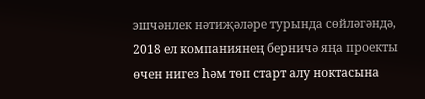эшчәнлек нәтиҗәләре турында сөйләгәндә, 2018 ел компаниянең берничә яңа проекты өчен нигез һәм төп старт алу ноктасына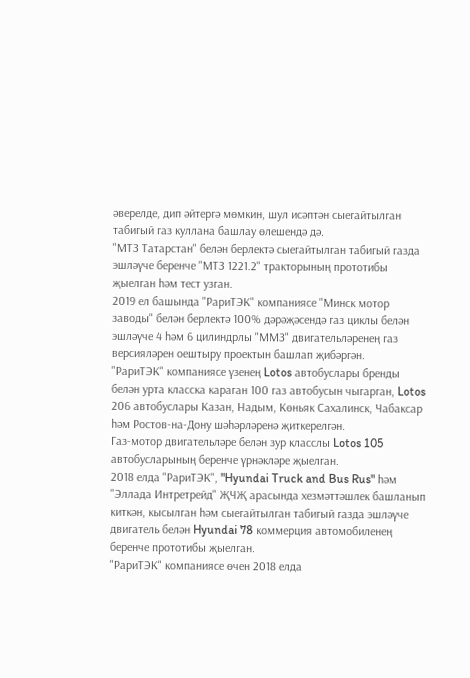әверелде, дип әйтергә мөмкин, шул исәптән сыегайтылган табигый газ куллана башлау өлешендә дә.
"МТЗ Татарстан" белән берлектә сыегайтылган табигый газда эшләүче беренче "МТЗ 1221.2" тракторының прототибы җыелган һәм тест узган.
2019 ел башында "РариТЭК" компаниясе "Минск мотор заводы" белән берлектә 100% дәрәҗәсендә газ циклы белән эшләүче 4 һәм 6 цилиндрлы "ММЗ" двигательләренең газ версияләрен оештыру проектын башлап җибәргән.
"РариТЭК" компаниясе үзенең Lotos автобуслары бренды белән урта класска караган 100 газ автобусын чыгарган, Lotos 206 автобуслары Казан, Надым, Көньяк Сахалинск, Чабаксар һәм Ростов-на-Дону шәһәрләренә җиткерелгән.
Газ-мотор двигательләре белән зур класслы Lotos 105 автобусларының беренче үрнәкләре җыелган.
2018 елда "РариТЭК", "Hyundai Truck and Bus Rus" һәм "Эллада Интретрейд" ҖЧҖ арасында хезмәттәшлек башланып киткән, кысылган һәм сыегайтылган табигый газда эшләүче двигатель белән Hyundai 78 коммерция автомобиленең беренче прототибы җыелган.
"РариТЭК" компаниясе өчен 2018 елда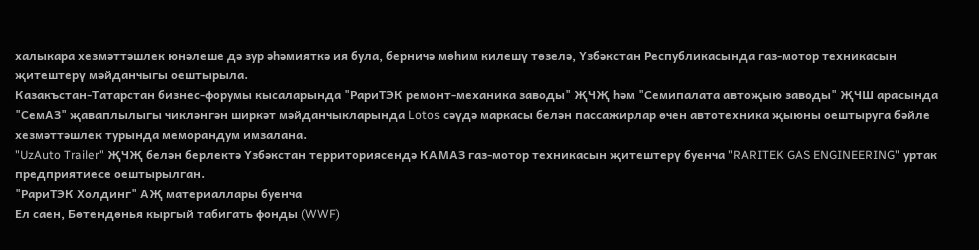халыкара хезмәттәшлек юнәлеше дә зур әһәмияткә ия була, берничә мөһим килешү төзелә, Үзбәкстан Республикасында газ-мотор техникасын җитештерү мәйданчыгы оештырыла.
Казакъстан-Татарстан бизнес-форумы кысаларында "РариТЭК ремонт-механика заводы" ҖЧҖ һәм "Семипалата автоҗыю заводы" ҖЧШ арасында "СемАЗ" җаваплылыгы чикләнгән ширкәт мәйданчыкларында Lotos сәүдә маркасы белән пассажирлар өчен автотехника җыюны оештыруга бәйле хезмәттәшлек турында меморандум имзалана.
"UzAuto Trailer" ҖЧҖ белән берлектә Үзбәкстан территориясендә КАМАЗ газ-мотор техникасын җитештерү буенча "RARITEK GAS ENGINEERING" уртак предприятиесе оештырылган.
"РариТЭК Холдинг" АҖ материаллары буенча
Ел саен, Бөтендөнья кыргый табигать фонды (WWF)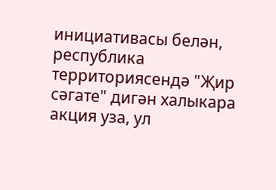инициативасы белән, республика территориясендә "Җир сәгате" дигән халыкара акция уза, ул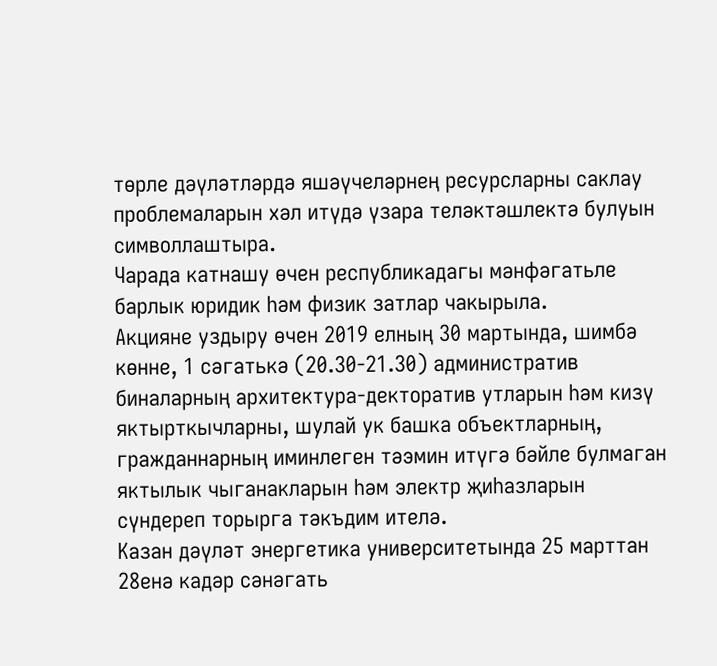төрле дәүләтләрдә яшәүчеләрнең ресурсларны саклау проблемаларын хәл итүдә үзара теләктәшлектә булуын символлаштыра.
Чарада катнашу өчен республикадагы мәнфәгатьле барлык юридик һәм физик затлар чакырыла.
Акцияне уздыру өчен 2019 елның 30 мартында, шимбә көнне, 1 сәгатькә (20.30-21.30) административ биналарның архитектура-декторатив утларын һәм кизү яктырткычларны, шулай ук башка объектларның, гражданнарның иминлеген тәэмин итүгә бәйле булмаган яктылык чыганакларын һәм электр җиһазларын сүндереп торырга тәкъдим ителә.
Казан дәүләт энергетика университетында 25 марттан 28енә кадәр сәнәгать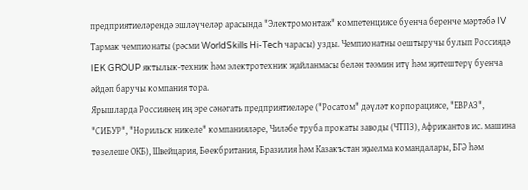предприятиеләрендә эшләүчеләр арасында "Электромонтаж" компетенциясе буенча беренче мәртәбә IV Тармак чемпионаты (рәсми WorldSkills Hi-Tech чарасы) узды. Чемпионатны оештыручы булып Россиядә IEK GROUP яктылык-техник һәм электротехник җайланмасы белән тәэмин итү һәм җитештерү буенча әйдәп баручы компания тора.
Ярышларда Россиянең иң эре сәнәгать предприятиеләре ("Росатом" дәүләт корпорациясе, "ЕВРАЗ", "СИБУР", "Норильск никеле" компанияләре, Чиләбе труба прокаты заводы (ЧТПЗ), Африкантов ис. машина төзелеше ОКБ), Швейцария, Бөекбритания, Бразилия һәм Казакъстан җыелма командалары, БГӘ һәм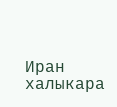Иран халыкара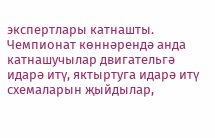экспертлары катнашты. Чемпионат көннәрендә анда катнашучылар двигательгә идарә итү, яктыртуга идарә итү схемаларын җыйдылар,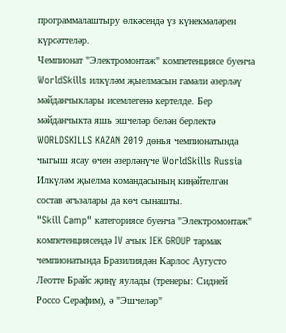программалаштыру өлкәсендә үз күнекмәләрен күрсәттеләр.
Чемпионат "Электромонтаж" компетенциясе буенча WorldSkills илкүләм җыелмасын гамәли әзерләү мәйданчыклары исемлегенә кертелде. Бер мәйданчыкта яшь эшчеләр белән берлектә WORLDSKILLS KAZAN 2019 дөнья чемпионатында чыгыш ясау өчен әзерләнүче WorldSkills Russia Илкүләм җыелма командасының киңәйтелгән состав әгъзалары да көч сынашты.
"Skill Camp" категориясе буенча "Электромонтаж" компетенциясендә IV ачык IEK GROUP тармак чемпионатында Бразилиядән Карлос Аугусто Леотте Брайс җиңү яулады (тренеры: Сидней Россо Серафим), ә "Эшчеләр"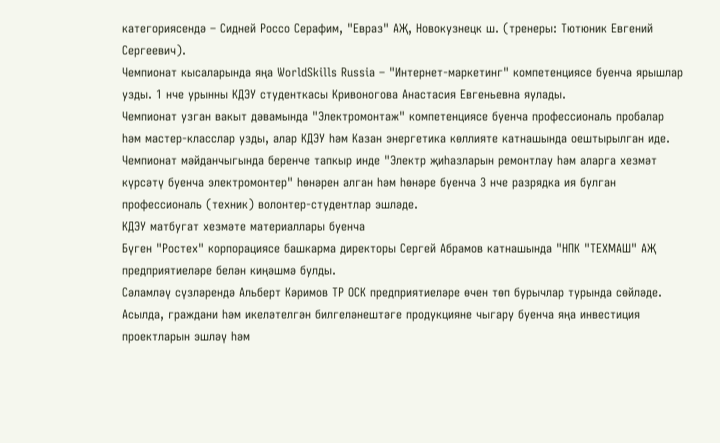категориясендә – Сидней Россо Серафим, "Евраз" АҖ, Новокузнецк ш. (тренеры: Тютюник Евгений Сергеевич).
Чемпионат кысаларында яңа WorldSkills Russia – "Интернет-маркетинг" компетенциясе буенча ярышлар узды. 1 нче урынны КДЭУ студенткасы Кривоногова Анастасия Евгеньевна яулады.
Чемпионат узган вакыт дәвамында "Электромонтаж" компетенциясе буенча профессиональ пробалар һәм мастер-класслар узды, алар КДЭУ һәм Казан энергетика көллияте катнашында оештырылган иде.
Чемпионат мәйданчыгында беренче тапкыр инде "Электр җиһазларын ремонтлау һәм аларга хезмәт күрсәтү буенча электромонтер" һөнәрен алган һәм һөнәре буенча 3 нче разрядка ия булган профессиональ (техник) волонтер-студентлар эшләде.
КДЭУ матбугат хезмәте материаллары буенча
Бүген "Ростех" корпорациясе башкарма директоры Сергей Абрамов катнашында "НПК "ТЕХМАШ" АҖ предприятиеләре белән киңәшмә булды.
Сәламләү сүзләрендә Альберт Кәримов ТР ОСК предприятиеләре өчен төп бурычлар турында сөйләде. Асылда, граждани һәм икеләтелгән билгеләнештәге продукцияне чыгару буенча яңа инвестиция проектларын эшләү һәм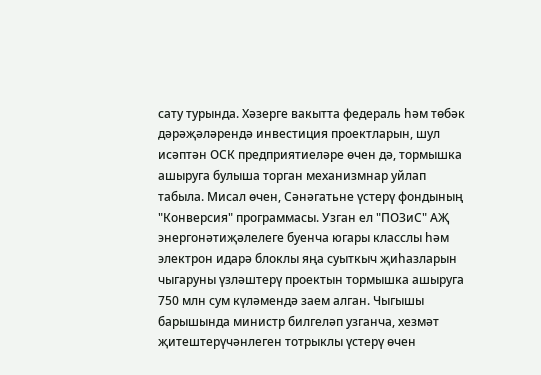сату турында. Хәзерге вакытта федераль һәм төбәк дәрәҗәләрендә инвестиция проектларын, шул исәптән ОСК предприятиеләре өчен дә, тормышка ашыруга булыша торган механизмнар уйлап табыла. Мисал өчен, Сәнәгатьне үстерү фондының "Конверсия" программасы. Узган ел "ПОЗиС" АҖ энергонәтиҗәлелеге буенча югары класслы һәм электрон идарә блоклы яңа суыткыч җиһазларын чыгаруны үзләштерү проектын тормышка ашыруга 750 млн сум күләмендә заем алган. Чыгышы барышында министр билгеләп узганча, хезмәт җитештерүчәнлеген тотрыклы үстерү өчен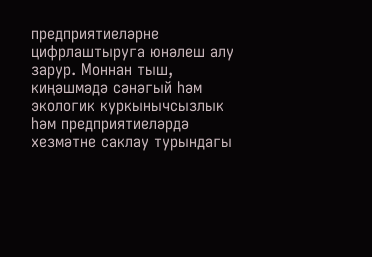предприятиеләрне цифрлаштыруга юнәлеш алу зарур. Моннан тыш, киңәшмәдә сәнәгый һәм экологик куркынычсызлык һәм предприятиеләрдә хезмәтне саклау турындагы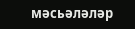мәсьәләләр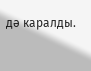дә каралды.